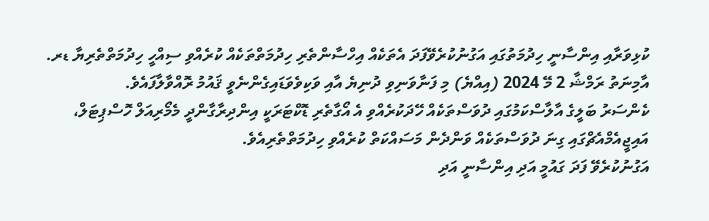ކުޅިވަރާއި އިންސާނީ ހިދުމަތުގައި އަގުނުކުރެވޭފަދަ އެތަކެއް އިހްސާންތެރި ހިދުމަތްތަކެއް ކުރެއްވި ސިއްހީ ހިދުމަތްތެރިޔާ ޑރ. އާމިނަތު ރަމްޝާ 2 މޭ 2024 (އިއްޔެ) މި ފަނާވަނިވި ދުނިޔެ އާއި ވަކިވެވަޑައިގެންނެވީ ޤައުމު ރޮއްވާލާފައެވެ.
ކެންސަރު ބަލީގެ އާލާސްކަމުގައި ދުވަސްތަކެއް ހޭދަކުރެއްވި އެ އޯގާތެރި ޑޮކްޓަރަކީ އިންދިރާގާންދީ މެމޯރިއަލް ހޮސްޕިޓަލް، އައިޖީއެމްއެޗްގައި ގިނަ ދުވަސްތަކެއް ވަންދެން މަސައްކަތް ކުރެއްވި ހިދުމަތްތެރިއެވެ.
އަގުނުކުރެވޭ ފަދަ ގައުމީ އަދި އިންސާނީ އަދި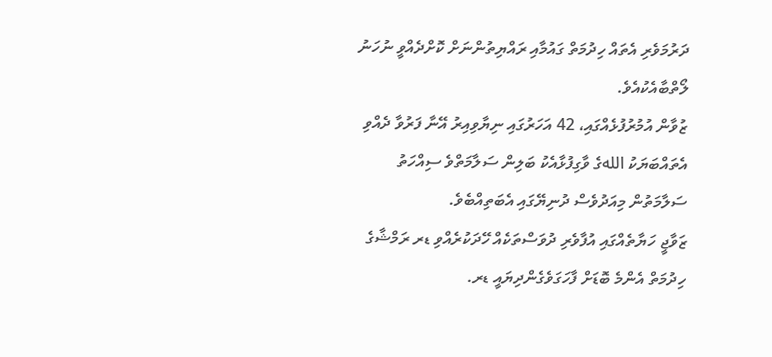ދަރުމަވެރި އެތައް ހިދުމަތް ގައުމާއި ރައްޔިތުންނަށް ކޮށްދެއްވީ ނުހަނު ލޯތްބާއެކުއެވެ.
ޒުވާން އުމުރުފުޅެއްގައި، 42 އަހަރުގައި ނިޔާވިއިރު އޭނާ ފަރުވާ ދެއްވި އެތައްބަޔަކު اللهގެ ވާގިފުޅާއެކު ބަލިން ސަލާމަތްވެ ސިއްހަތު ސަލާމަތުން މިއަދުވެސް ދުނިޔޭގައި އެބަތިއްބެވެ.
ޒަވާޖީ ހަޔާތެއްގައި އުފާވެރި ދުވަސްތަކެއް ހޭދަކުރެއްވި ޑރ ރަމްޝާގެ ހިދުމަތް އެންމެ ބޮޑަށް ފާހަގަވެގެންދިޔައީ ޑރ.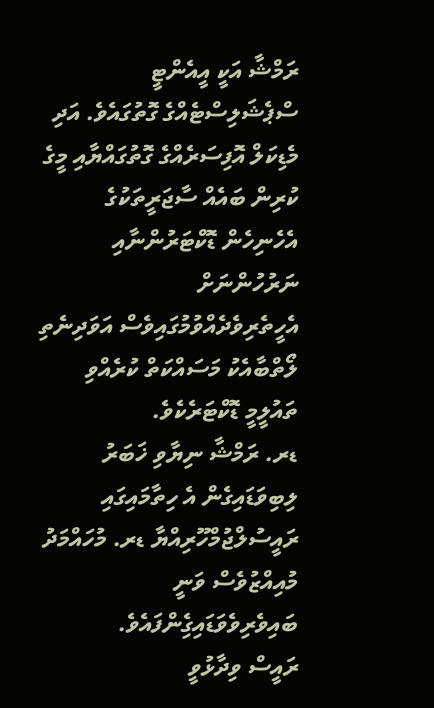ރަމްޝާ އަކީ އީއެންޓީ ސްޕެޝަލިސްޓެއްގެ ގޮތުގައެވެ. އަދި މެޑިކަލް އޮފިސަރެއްގެ ގޮތުގައްޔާއި މީގެ ކުރިން ބައެއް ސާޖަރީތަކުގެ އެހެނިހެން ޑޮކްޓަރުންނާއި ނަރުހުންނަށް އެހީތެރިވެދެއްވުމުގައިވެސް އަވަދިނެތި ލޯތްބާއެކު މަސައްކަތް ކުރެއްވި ތައުލީމީ ޑޮކްޓަރެކެވެ.
ޑރ. ރަމްޝާ ނިޔާވި ޚަބަރު ލިބިވަޑައިގެން އެ ހިތާމައިގައި ރައީސުލްޖުމްހޫރިއްޔާ ޑރ. މުހައްމަދު މުއިއްޒުވެސް ވަނީ ބައިވެރިވެވަޑައިގިެންފައެވެ.
ރައީސް ވިދާޅުވީ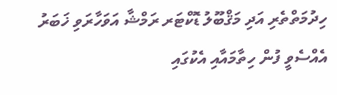ހިދުމަތްތެރި އަދި މަޤްބޫލު ޑޮކްޓަރ ރަމްޝާ އަވަހާރަވި ޚަބަރު އެއްސެވީ ފުން ހިތާމައާއި އެކުގައި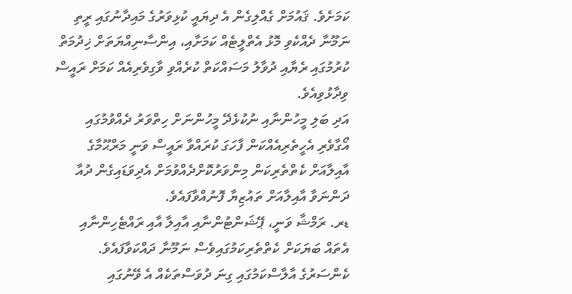ކަމަށެވެ. ޤައުމަށް ގެއްލިގެން އެ ދިޔައީ ކުޅިވަރުގެ މައިދާނުގައި ރީތި ނަމޫނާ ދެއްކެވި މޮޅު އެތްލީޓެއް ކަމަށާއި، އިންސާނިއްޔަތަށް ޚިދުމަތް ކުރުމުގައި ރެޔާއި ދުވާލު މަސައްކަތް ކުރެއްވި ވާގިވެރިއެއް ކަމަށް ރައީސް ވިދާޅުވިއެވެ.
އަދި ބަލި މީހުންނާއި ނުކުޅެދޭ މީހުންނަށް ހިތްވަރު ދެއްވުމުގައި އޯގާވެރި އެހީތެރިއެއްކަން ފާހަގަ ކުރައްވާ ރައީސް ވަނީ މަރްޙޫމާގެ އާއިލާއަށް ކެތްތެރިކަން މިންވަރުކޮށްދެއްވުމަށް އެދިވަޑައިގެން ދުއާ ދަންނަވާ އާއިލާއަށް ތައުޒިޔާ ފޮނުއްވާފައެވެ.
ޑރ. ރަމްޝާ ވަނީ، ޕޭޝަންޓުންނާއި އާއިލާ އާއި ރައްޓެހިންނާއި އެތައް ބަޔަކަށް ކެތްތެރިކަމުގައިވެސް ނަމޫނާ ދައްކަވާފައެވެ. ކެންސަރުގެ އާލާސްކަމުގައި ގިނަ ދުވަސްތަކެއް އެ ވޭނުގައި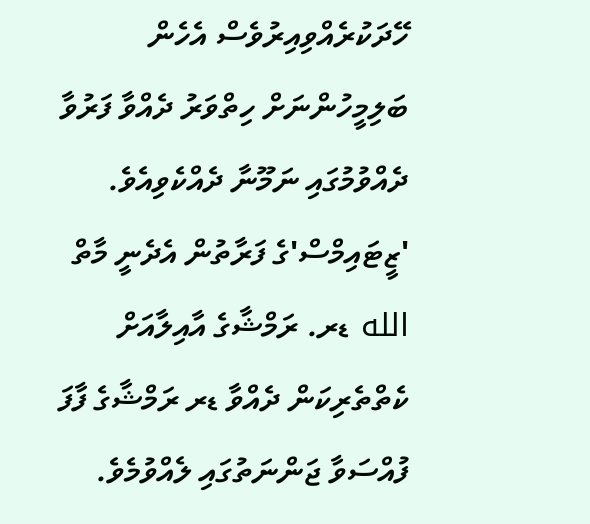ހޭދަކުރެއްވިއިރުވެސް އެހެން ބަލިމީހުންނަށް ހިތްވަރު ދެއްވާ ފަރުވާ ދެއްވުމުގައި ނަމޫނާ ދެއްކެވިއެވެ.
'ޒީޓައިމްސް'ގެ ފަރާތުން އެދެނީ މާތް الله ޑރ. ރަމްޝާގެ އާއިލާއަށް ކެތްތެރިކަން ދެއްވާ ޑރ ރަމްޝާގެ ފާފަ ފުއްސަވާ ޖަންނަތުގައި ލެއްވުމެވެ.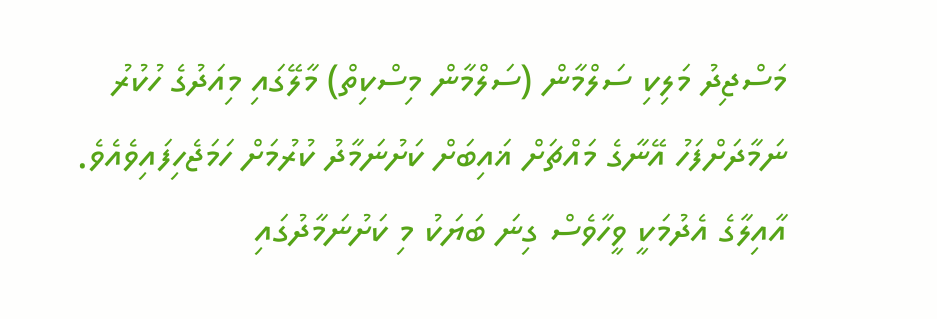މަސްޖިދު މަލިކި ސަލްމާން (ސަލްމާން މިސްކިތް) މާލޭގައި މިއަދުގެ ހުކުރު ނަމާދަށްފަހު އޭނާގެ މައްޗަށް ޣައިބަށް ކަށުނަމާދު ކުރުމަށް ހަމަޖެހިފައިވެއެވެ. އާއިލާގެ އެދުމަކީ ވީހާވެސް ގިނަ ބަޔަކު މި ކަށުނަމާދުގައި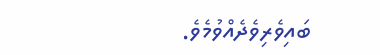ބައިވެރިވެދެއްވުމެވެ.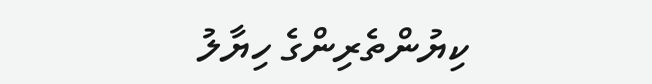ކިޔުންތެރިންގެ ހިޔާލު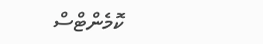ކޮމެންޓްސް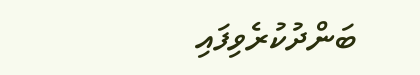ބަންދުކުރެވިފައި